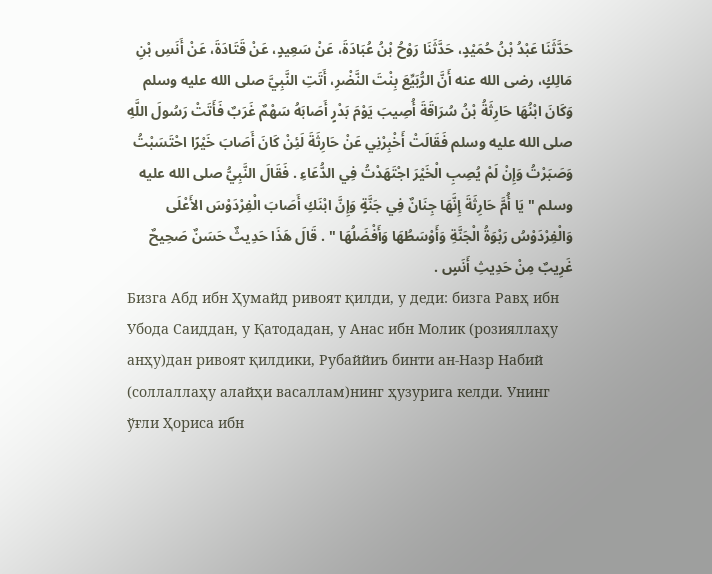حَدَّثَنَا عَبْدُ بْنُ حُمَيْدٍ، حَدَّثَنَا رَوْحُ بْنُ عُبَادَةَ، عَنْ سَعِيدٍ، عَنْ قَتَادَةَ، عَنْ أَنَسِ بْنِ مَالِكٍ، رضى الله عنه أَنَّ الرُّبَيِّعَ بِنْتَ النَّضْرِ، أَتَتِ النَّبِيَّ صلى الله عليه وسلم وَكَانَ ابْنُهَا حَارِثَةُ بْنُ سُرَاقَةَ أُصِيبَ يَوْمَ بَدْرٍ أَصَابَهُ سَهْمٌ غَرَبٌ فَأَتَتْ رَسُولَ اللَّهِ صلى الله عليه وسلم فَقَالَتْ أَخْبِرْنِي عَنْ حَارِثَةَ لَئِنْ كَانَ أَصَابَ خَيْرًا احْتَسَبْتُ وَصَبَرْتُ وَإِنْ لَمْ يُصِبِ الْخَيْرَ اجْتَهَدْتُ فِي الدُّعَاءِ . فَقَالَ النَّبِيُّ صلى الله عليه وسلم " يَا أُمَّ حَارِثَةَ إِنَّهَا جِنَانٌ فِي جَنَّةٍ وَإِنَّ ابْنَكِ أَصَابَ الْفِرْدَوْسَ الأَعْلَى وَالْفِرْدَوْسُ رَبْوَةُ الْجَنَّةِ وَأَوْسَطُهَا وَأَفْضَلُهَا " . قَالَ هَذَا حَدِيثٌ حَسَنٌ صَحِيحٌ غَرِيبٌ مِنْ حَدِيثِ أَنَسٍ .
Бизга Абд ибн Ҳумайд ривоят қилди, у деди: бизга Равҳ ибн Убода Саиддан, у Қатодадан, у Анас ибн Молик (розияллаҳу анҳу)дан ривоят қилдики, Рубаййиъ бинти ан-Назр Набий (соллаллаҳу алайҳи васаллам)нинг ҳузурига келди. Унинг ўғли Ҳориса ибн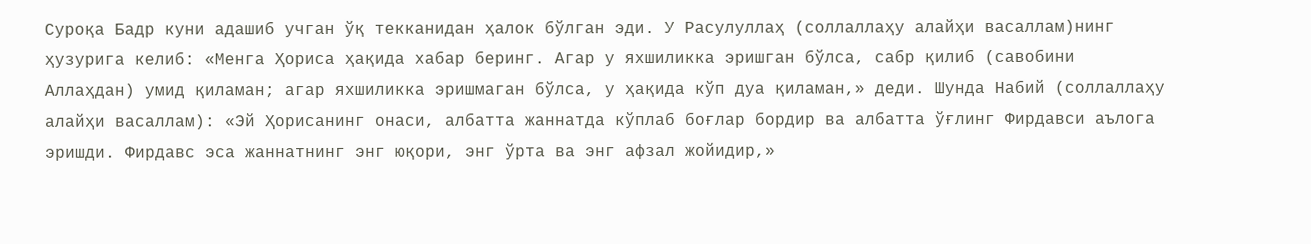Суроқа Бадр куни адашиб учган ўқ текканидан ҳалок бўлган эди. У Расулуллаҳ (соллаллаҳу алайҳи васаллам)нинг ҳузурига келиб: «Менга Ҳориса ҳақида хабар беринг. Агар у яхшиликка эришган бўлса, сабр қилиб (савобини Аллаҳдан) умид қиламан; агар яхшиликка эришмаган бўлса, у ҳақида кўп дуа қиламан,» деди. Шунда Набий (соллаллаҳу алайҳи васаллам): «Эй Ҳорисанинг онаси, албатта жаннатда кўплаб боғлар бордир ва албатта ўғлинг Фирдавси аълога эришди. Фирдавс эса жаннатнинг энг юқори, энг ўрта ва энг афзал жойидир,»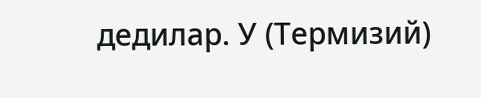дедилар. У (Термизий)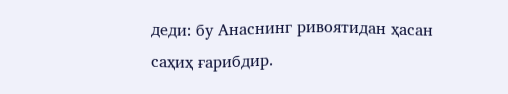деди: бу Анаснинг ривоятидан ҳасан саҳиҳ ғарибдир.